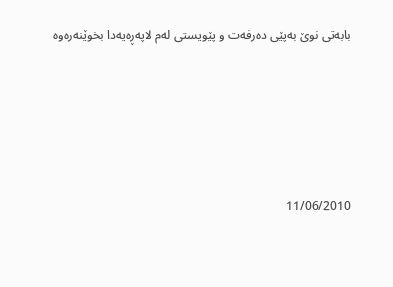بابەتی نوێ بەپێی دەرفەت و پێویستی لەم لاپەڕەیەدا بخوێنەرەوە





11/06/2010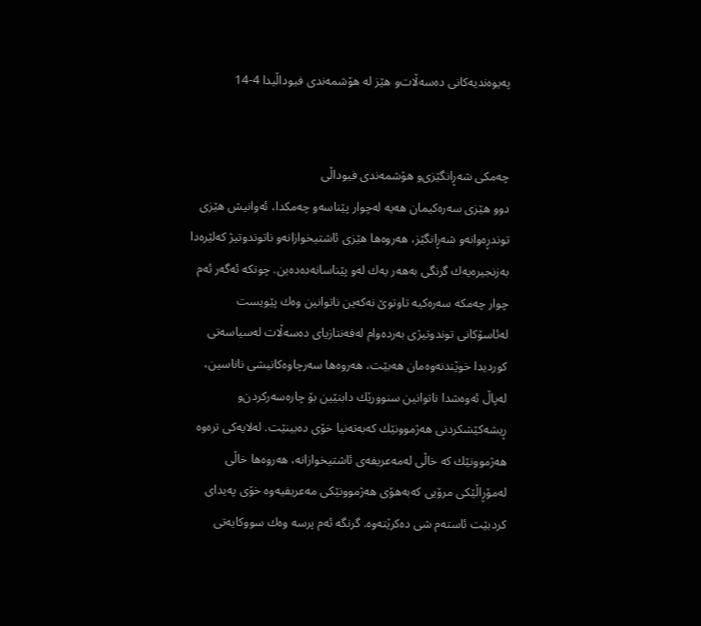په‌یوه‌ندیه‌كانی ده‌سه‌ڵات‌و هێز له هۆشمه‌ندی فیوداڵیدا 4-14


چه‌مكی شه‌ڕانگێزی‌و هۆشمه‌ندی فیوداڵی
دوو هێزی سه‌ره‌كیمان هه‌یه‌ له‌چوار پێناسه‌‌و چه‌مكدا، ئه‌وانیش هێزی توندڕه‌وانه‌و شه‌ڕانگێز، هه‌روه‌ها هێزی ئاشتیخوازانه‌‌و ناتوندوتیژ كه‌لێره‌دا به‌زنجیره‌یه‌ك گرنگی به‌هه‌ر یه‌ك له‌و پێناسانه‌ده‌ده‌ین. چونكه‌ ئه‌گه‌ر ئه‌م چوار چه‌مكه‌ سه‌ره‌كیه‌ تاوتوێ نه‌كه‌ین ناتوانین وه‌ك پێویست له‌ئاسۆكانی توندوتیژی به‌رده‌وام له‌فه‌نتازیای ده‌سه‌ڵات له‌سیاسه‌تی كوردیدا خوێندنه‌وه‌مان هه‌بێت، هه‌روه‌ها سه‌رچاوه‌كانیشی ناناسین، له‌پاڵ ئه‌وه‌شدا ناتوانین سنوورێك دابنێین بۆ چاره‌سه‌ركردن‌و ڕیشه‌كێشكردنی هه‌ژموونێك كه‌به‌ته‌نیا خۆی ده‌بینێت. له‌لایه‌كی تره‌وه‌ هه‌ژموونێك كه‌ خاڵی له‌مه‌عریفه‌ی ئاشتیخوازانه‌، هه‌روه‌ها خاڵی له‌مۆڕاڵێكی مرۆیی كه‌به‌هۆی هه‌ژموونێكی مه‌عریفیه‌وه‌ خۆی په‌یدای كردبێت ئاسته‌م شی ده‌كرێته‌وه‌. گرنگه‌ ئه‌م پرسه‌ وه‌ك سووكایه‌تی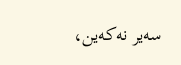سه‌یر نه‌كه‌ین،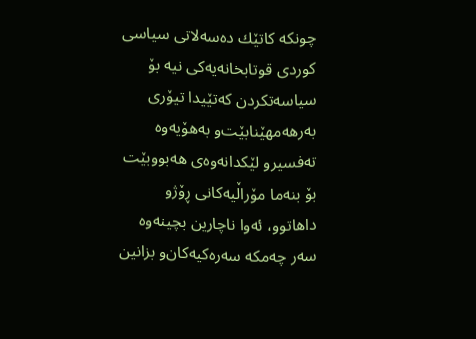چونكه‌ كاتێك ده‌سه‌لاتی سیاسی كوردی قوتابخانه‌یه‌كی نیه‌ بۆ سیاسه‌تكردن كه‌تێیدا تیۆری به‌رهه‌مهێنابێت‌و به‌هۆیه‌وه‌ ته‌فسیر‌و لێكدانه‌وه‌ی هه‌بووبێت بۆ بنه‌ما مۆراڵیه‌كانی ڕۆژ‌و داهاتوو، ئه‌وا ناچارین بچینه‌وه‌ سه‌ر چه‌مكه‌ سه‌ره‌كیه‌كان‌و بزانین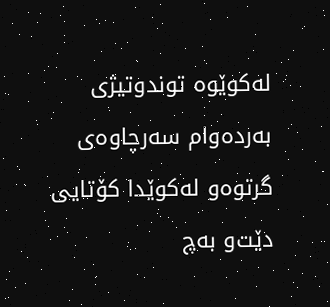له‌كوێوه‌ توندوتیژی به‌رده‌وام سه‌رچاوه‌ی گرتوه‌و له‌كوێدا كۆتایی دێت‌و به‌چ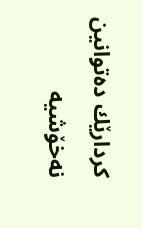كردارێك ده‌توانین نه‌خۆشیه‌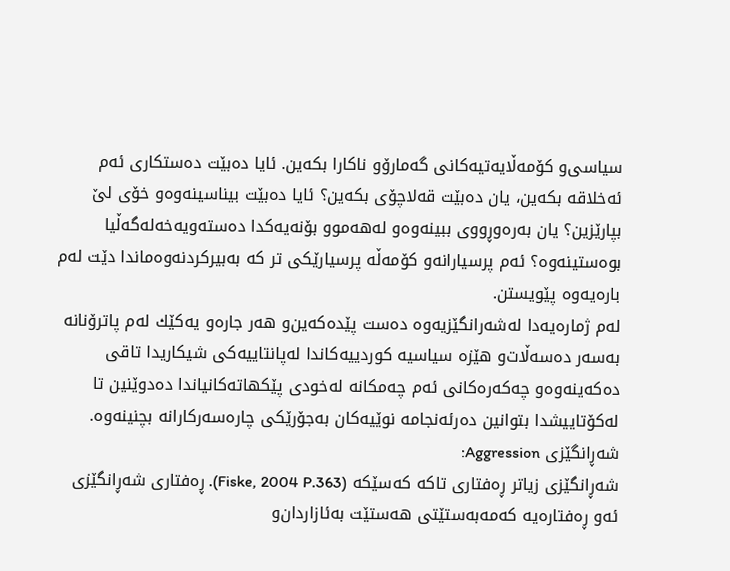سیاسی‌و كۆمه‌ڵایه‌تیه‌كانی گه‌مارۆ‌و ناكارا بكه‌ین. ئایا ده‌بێت ده‌ستكاری ئه‌م ئه‌خلاقه‌ بكه‌ین، یان ده‌بێت قه‌لاچۆی بكه‌ین؟ ئایا ده‌بێت بیناسینه‌وه‌و خۆی لێ بپارێزین؟ یان به‌ره‌وڕووی ببینه‌وه‌‌و له‌هه‌موو بۆنه‌یه‌كدا ده‌سته‌ویه‌خه‌له‌گه‌ڵیا بوه‌ستینه‌وه‌؟ ئه‌م پرسیارانه‌و كۆمه‌ڵه‌ پرسیارێكی تر كه‌ به‌بیركردنه‌وه‌ماندا دێت له‌م باره‌یه‌وه‌ پێویستن.
له‌م ژماره‌یه‌دا له‌شه‌رانگێزیه‌وه‌ ده‌ست پێده‌كه‌ین‌و هه‌ر جاره‌و یه‌كێك له‌م پاترۆنانه‌ به‌سه‌ر ده‌سه‌ڵات‌و هێزه‌ سیاسیه‌ كوردییه‌كاندا له‌پانتاییه‌كی شیكاریدا تاقی ده‌كه‌ینه‌وه‌‌و چه‌كه‌ره‌كانی ئه‌م چه‌مكانه‌ له‌خودی پێكهاته‌كانیاندا ده‌دوێنین تا له‌كۆتاییشدا بتوانین ده‌رئه‌نجامه‌ نوێیه‌كان به‌جۆرێكی چاره‌سه‌ركارانه‌ بچنینه‌وه‌.
شه‌ڕانگێزی Aggression:
شه‌ڕانگێزی زیاتر ڕه‌فتاری تاكه‌ كه‌سێكه‌ (Fiske, 2004 P.363). ڕه‌فتاری شه‌ڕانگێزی ئه‌و ڕه‌فتاره‌یه‌ كه‌مه‌به‌ستێتی هه‌ستێت به‌ئازاردان‌و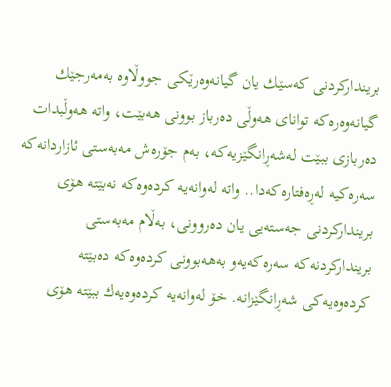برینداركردنی كه‌سێك یان گیانه‌وه‌رێكی جووڵاوه‌ به‌مه‌رجێك گیانه‌وه‌ره‌كه‌ توانای هه‌وڵی ده‌رباز بوونی هه‌بێت، واته‌ هه‌وڵبدات ده‌ربازی ببێت له‌شه‌ڕانگێزیه‌كه‌، به‌م جۆره‌ش مه‌به‌ستی ئازاردانه‌كه‌ سه‌ره‌كیه‌ له‌ڕه‌فتاره‌كه‌دا.. واته‌ له‌وانه‌یه‌ كرده‌وه‌كه‌ نه‌بێته‌ هۆی برینداركردنی جه‌سته‌یی یان ده‌روونی، به‌ڵام مه‌به‌ستی برینداركردنه‌كه‌ سه‌ره‌كه‌یه‌‌و به‌هه‌بوونی كرده‌وه‌كه‌ ده‌بێته‌ كرده‌وه‌یه‌كی شه‌ڕانگێزانه‌. خۆ له‌وانه‌یه‌ كرده‌وه‌یه‌ك ببێته‌ هۆی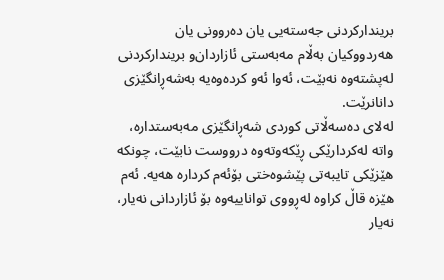برینداركردنی جه‌سته‌یی یان ده‌روونی یان هه‌ردووكیان به‌ڵام مه‌به‌ستی ئازاردان‌و برینداركردنی له‌پشته‌وه‌ نه‌بێت، ئه‌وا ئه‌و كرده‌وه‌یه‌ به‌شه‌ڕانگێزی دانانرێت.
له‌لای ده‌سه‌ڵاتی كوردی شه‌ڕانگێزی مه‌به‌ستداره‌، واته‌ له‌كردارێكی ڕێكه‌وته‌وه‌ درووست نابێت، چونكه‌ هێزێكی تایبه‌تی پێشوه‌ختی بۆئه‌م كرداره‌ هه‌یه‌. ئه‌م هێزه‌ قاڵ كراوه‌ له‌ڕووی تواناییه‌وه‌ بۆ ئازاردانی نه‌یار، نه‌یار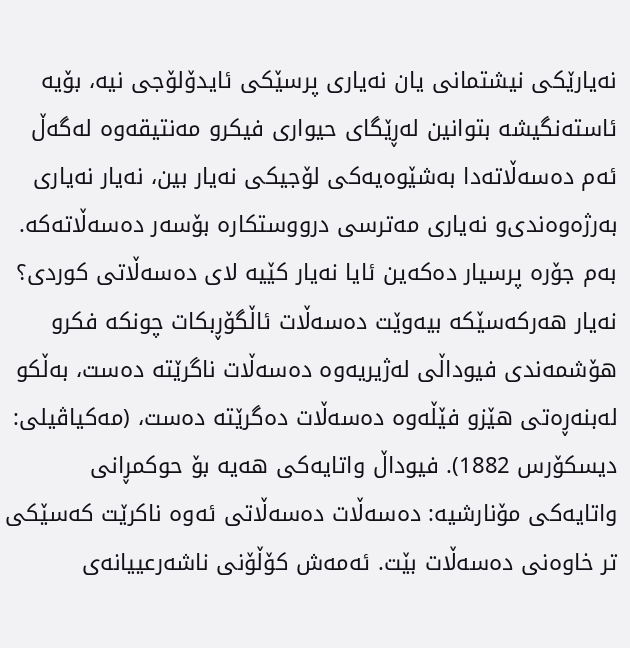نه‌یارێكی نیشتمانی یان نه‌یاری پرسێكی ئایدۆلۆجی نیه‌، بۆیه‌ ئاسته‌نگیشه‌ بتوانین له‌ڕێگای حیواری فیكر‌و مه‌نتیقه‌وه‌ له‌گه‌ڵ ئه‌م ده‌سه‌ڵاته‌دا به‌شێوه‌یه‌كی لۆجیكی نه‌یار بین، نه‌یار نه‌یاری به‌رژه‌وه‌ندی‌و نه‌یاری مه‌ترسی درووستكاره‌ بۆسه‌ر ده‌سه‌ڵاته‌كه‌. به‌م جۆره‌ پرسیار ده‌كه‌ین ئایا نه‌یار كێیه‌ لای ده‌سه‌ڵاتی كوردی؟ نه‌یار هه‌ركه‌سێكه‌ بیه‌وێت ده‌سه‌ڵات ئاڵگۆڕبكات چونكه‌ فكر‌و هۆشمه‌ندی فیوداڵی له‌ژیریه‌وه‌ ده‌سه‌ڵات ناگرێته‌ ده‌ست، به‌ڵكو له‌بنه‌ڕه‌تی هێز‌و فێڵه‌وه‌ ده‌سه‌ڵات ده‌گرێته‌ ده‌ست، (مه‌كیاڤیلی: دیسكۆرس 1882). فیوداڵ واتایه‌كی هه‌یه‌ بۆ حوكمڕانی واتایه‌كی مۆنارشیه‌: ده‌سه‌ڵات ده‌سه‌ڵاتی ئه‌وه‌ ناكرێت كه‌سێكی تر خاوه‌نی ده‌سه‌ڵات بێت. ئه‌مه‌ش كۆڵۆنی ناشه‌رعییانه‌ی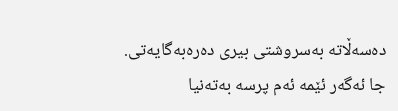ده‌سه‌ڵاته‌ به‌سروشتی بیری ده‌ره‌به‌گایه‌تی.
جا ئه‌گه‌ر ئێمه‌ ئه‌م پرسه‌ به‌ته‌نیا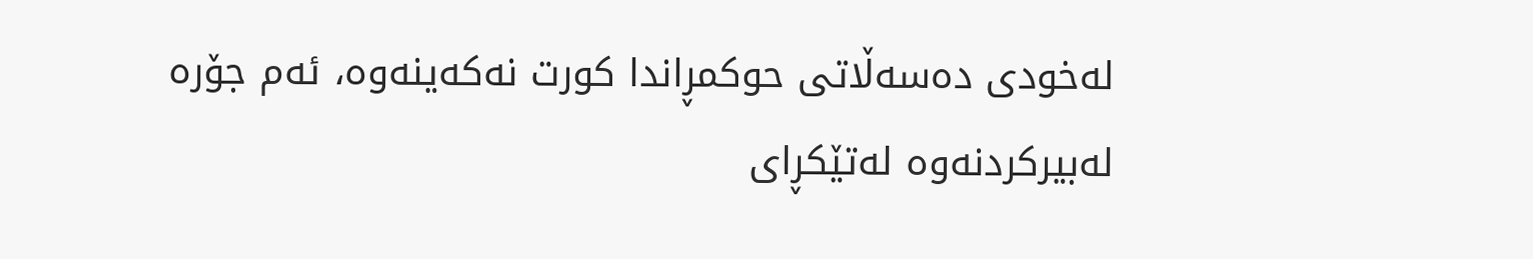له‌خودی ده‌سه‌ڵاتی حوكمڕاندا كورت نه‌كه‌ینه‌وه‌، ئه‌م جۆره‌ له‌بیركردنه‌وه‌ له‌تێكڕای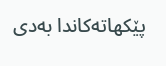پێكهاته‌كاندا به‌دی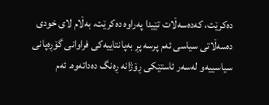ده‌كرێت، كه‌ده‌سه‌ڵات تێیدا په‌راوه‌ ده‌كرێت، به‌ڵام لای خودی ده‌سه‌ڵاتی سیاسی ئه‌م پرسه‌ پڕ به‌پانتاییه‌كی فراوانی گۆڕه‌پانی سیاسییه‌‌و له‌سه‌ر ئاستێكی ڕۆژانه‌ ڕه‌نگ ده‌داته‌وه‌. ئه‌م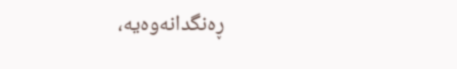ڕه‌نگدانه‌وه‌یه‌،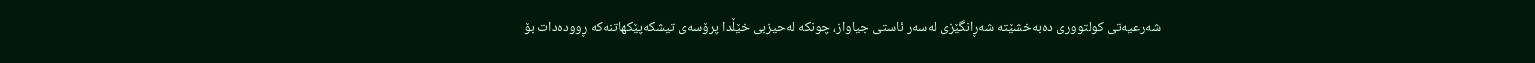شه‌رعیه‌تی كولتووری ده‌به‌خشێته‌ شه‌ڕانگێزی له‌سه‌ر ئاستی جیاواز، چونكه‌ له‌حیزبی خێڵدا پرۆسه‌ی تیشكه‌پێكهاتنه‌كه‌ ڕووده‌دات بۆ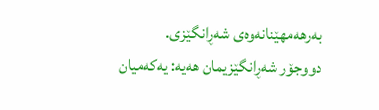به‌رهه‌مهێنانه‌وه‌ی شه‌ڕانگێزی.
دووجۆر شه‌ڕانگێزیمان هه‌یه‌: یه‌كه‌میان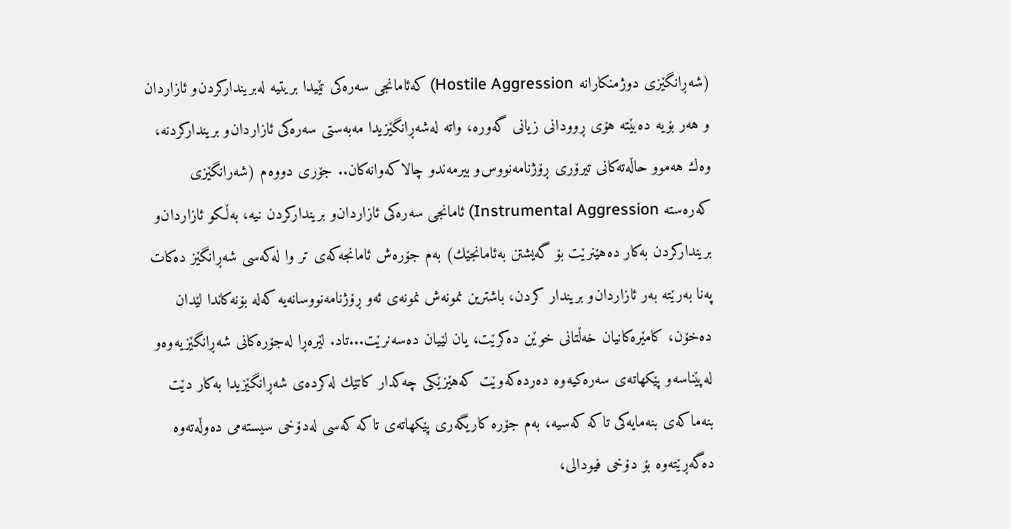(شه‌ڕانگێزی دوژمنكارانه‌ Hostile Aggression) كه‌ئامانجی سه‌ره‌كی تێیدا بریتیه‌ له‌برینداركردن‌و ئازاردان و هه‌ر بۆیه‌ ده‌بێته‌ هۆی ڕوودانی زیانی گه‌وره‌، واته‌ له‌شه‌ڕانگێزیدا مه‌به‌ستی سه‌ره‌كی ئازاردان‌و برینداركردنه‌، وه‌ك هه‌موو حاڵه‌ته‌كانی تیرۆری ڕۆژنامه‌نووس‌و بیرمه‌ند‌و چالاكه‌وانه‌كان.. جۆری دووه‌م (شه‌رانگێزی كه‌ره‌سته‌ Instrumental Aggression) ئامانجی سه‌ره‌كی ئازاردان‌و برینداركردن نیه‌، به‌ڵكو ئازاردان‌و برینداركردن به‌كار ده‌هێنرێت بۆ گه‌یشتن به‌ئامانجێك) به‌م جۆره‌ش ئامانجه‌كه‌ی تر وا له‌كه‌سی شه‌ڕانگێز ده‌كات په‌نا به‌رێته‌ به‌ر ئازاردان‌و بریندار كردن، باشترین نمونه‌ش نمونه‌ی ئه‌و ڕۆژنامه‌نووسانه‌یه‌ كه‌له‌ بۆنه‌كاندا لێدان ده‌خۆن، كامێره‌كانیان خه‌ڵتانی خوێن ده‌كرێت، یان لێیان ده‌سه‌نرێت...تاد. لێره‌ڕا له‌جۆره‌كانی شه‌ڕانگێزیه‌وه‌‌و له‌پێناسه‌و پێكهاته‌ی سه‌ره‌كیه‌وه‌ ده‌رده‌كه‌وێت كه‌هێزێكی چه‌كدار كاتێك له‌كرده‌ی شه‌ڕانگێزیدا به‌كار دێت بنه‌ماكه‌ی بنه‌مایه‌كی تاكه‌ كه‌سیه‌، به‌م جۆره‌ كاریگه‌ری پێكهاته‌ی تاكه‌ كه‌سی له‌دۆخی سیسته‌می ده‌وڵه‌ته‌وه‌ ده‌گه‌ڕێته‌وه‌ بۆ دۆخی فیودالی،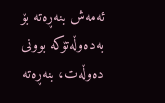ئه‌مه‌ش بنه‌ڕه‌ته‌ بۆ به‌ده‌وڵه‌تۆكه‌ بوونی ده‌وڵه‌ت، بنه‌ڕه‌ته‌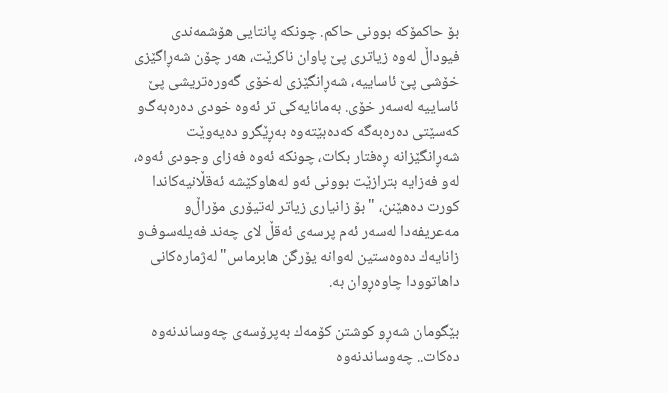بۆ حاكمۆكه‌ بوونی حاكم. چونكه‌ پانتایی هۆشمه‌ندی فیوداڵ له‌وه‌ زیاتری پێ پاوان ناكرێت، هه‌ر چۆن شه‌ڕاگێزی خۆشی پێ ئاساییه‌، شه‌ڕانگێزی له‌خۆی گه‌وره‌تریشی پێ ئاساییه‌ له‌سه‌ر خۆی. به‌مانایه‌كی تر ئه‌وه‌ خودی ده‌ره‌به‌گ‌و كه‌سێتی ده‌ره‌به‌گه‌ كه‌ده‌بێته‌وه‌ به‌ڕێگر‌و ده‌یه‌وێت شه‌ڕانگێزانه‌ ڕه‌فتار بكات، چونكه‌ ئه‌وه‌ فه‌زای وجودی ئه‌وه‌، له‌و فه‌زایه‌ بترازێت بوونی ئه‌و له‌هاوكێشه‌ ئه‌قڵانیه‌كاندا كورت ده‌هێنن، "بۆ زانیاری زیاتر له‌تیۆری مۆراڵ‌و مه‌عریفه‌دا له‌سه‌ر ئه‌م پرسه‌ی ئه‌قڵ لای چه‌ند فه‌یله‌سوف‌و زانایه‌ك ده‌وه‌ستین له‌وانه‌ یۆرگن هابرماس" له‌ژماره‌كانی داهاتوودا چاوه‌ڕوان به‌.

بێگومان شه‌ڕ‌و كوشتن كۆمه‌ك به‌پرۆسه‌ی چه‌وساندنه‌وه‌ ده‌كات.. چه‌وساندنه‌وه‌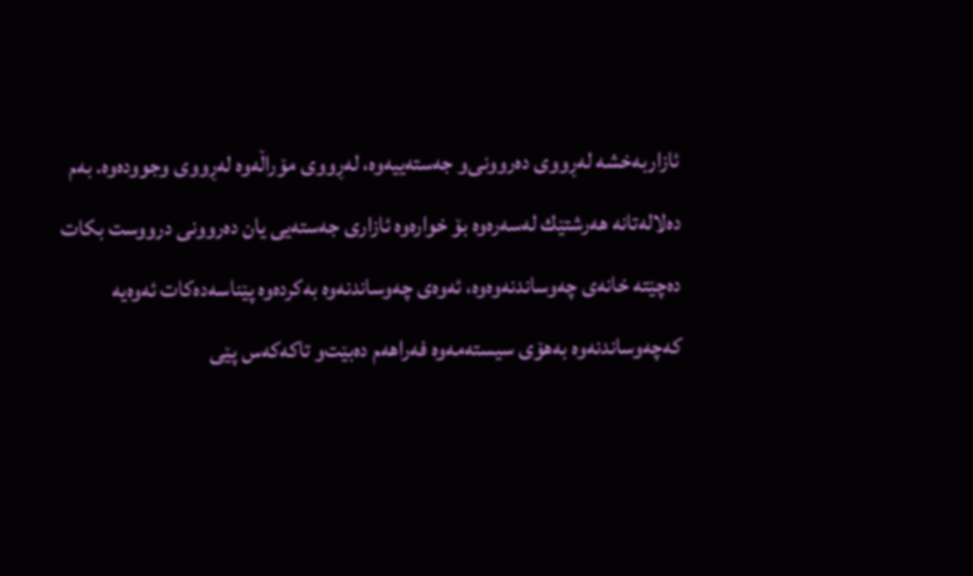ئازاربه‌خشه‌ له‌ڕووی ده‌روونی‌و جه‌سته‌ییه‌وه‌، له‌ڕووی مۆراڵه‌وه‌ له‌ڕووی وجووده‌وه‌. به‌م ده‌لاله‌تانه‌ هه‌رشتێك له‌سه‌ره‌وه‌ بۆ خواره‌وه‌ ئازاری جه‌سته‌یی یان ده‌روونی درووست بكات ده‌چێته‌ خانه‌ی چه‌وساندنه‌وه‌وه‌، ئه‌وه‌ی چه‌وساندنه‌وه‌ به‌كرده‌وه‌ پێناسه‌ده‌كات ئه‌وه‌یه‌ كه‌چه‌وساندنه‌وه‌ به‌هۆی سیسته‌مه‌وه‌ فه‌راهه‌م ده‌بێت‌و تاكه‌كه‌س پێی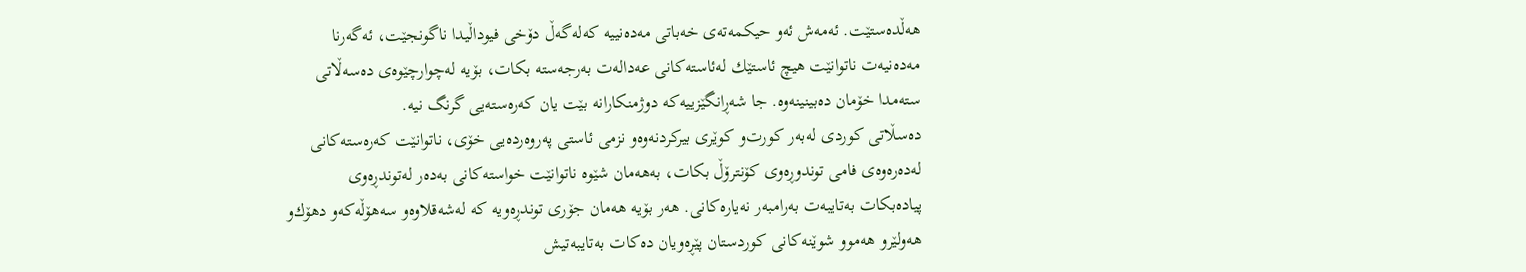هه‌ڵده‌ستێت. ئه‌مه‌ش ئه‌و حیكمه‌ته‌ی خه‌باتی مه‌ده‌نییه‌ كه‌له‌گه‌ڵ دۆخی فیوداڵیدا ناگونجێت، ئه‌گه‌رنا مه‌ده‌نیه‌ت ناتوانێت هیچ ئاستێك له‌ئاسته‌كانی عه‌داله‌ت به‌رجه‌سته‌ بكات، بۆیه‌ له‌چوارچێوه‌ی ده‌سه‌ڵاتی سته‌مدا خۆمان ده‌بینینه‌وه‌. جا شه‌ڕانگێزییه‌كه‌ دوژمنكارانه‌ بێت یان كه‌ره‌سته‌یی گرنگ نیه‌.
ده‌سڵاتی كوردی له‌به‌ر كورت‌و كوێری بیركردنه‌وه‌و نزمی ئاستی په‌روه‌رده‌یی خۆی، ناتوانێت كه‌ره‌سته‌كانی له‌ده‌ره‌وه‌ی فامی توندوڕه‌وی كۆنترۆڵ بكات، به‌هه‌مان شێوه‌ ناتوانێت خواسته‌كانی به‌ده‌ر له‌توندڕه‌وی پیاده‌بكات به‌تایبه‌ت به‌رامبه‌ر نه‌یاره‌كانی. هه‌ر بۆیه‌ هه‌مان جۆری توندڕه‌ویه‌ كه‌ له‌شه‌قلاوه‌و سه‌هۆڵه‌كه‌و دهۆك‌و هه‌ولێر‌و هه‌موو شوێنه‌كانی كوردستان پێڕه‌ویان ده‌كات به‌تایبه‌تیش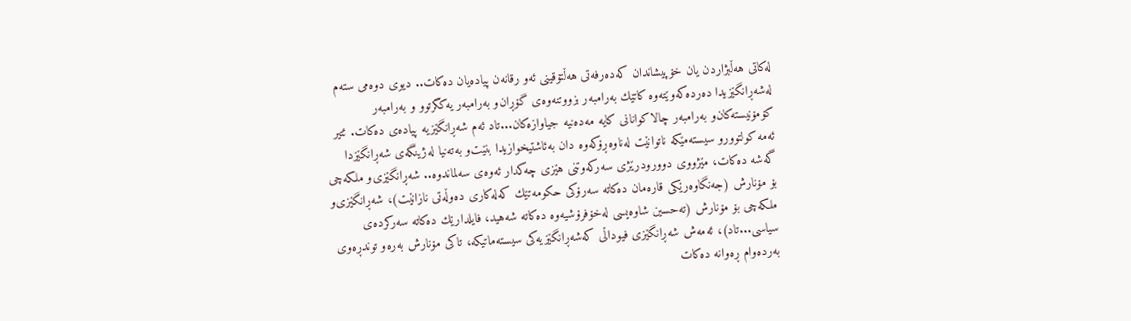له‌كاتی هه‌ڵبژاردن یان خۆپیشاندان كه‌ده‌رفه‌تی هه‌ڵتۆقینی ئه‌و رقانه‌ن پیاده‌یان ده‌كات.. دیوی دوه‌می سته‌م له‌شه‌ڕانگێزیدا ده‌رده‌كه‌وێته‌وه‌ كاتێك به‌رامبه‌ر بزووتنه‌وه‌ی گۆڕان‌و به‌رامبه‌ر یه‌كگرتوو و به‌رامبه‌ر كۆمۆنیسته‌كان‌و به‌رامبه‌ر چالاكوانانی كایه‌ مه‌ده‌نیه‌ جیاوازه‌كان...تاد ئه‌م شه‌ڕانگێزیه‌ پیاده‌ی ده‌كات. ئتیر ئه‌مه‌ كولتوور‌و سیسته‌مێكه‌ ناتوانێت له‌ناوه‌ڕۆكه‌وه‌ دان به‌ئاشتیخوازیدا بنێت‌و به‌ته‌نیا له‌ژینگه‌ی شه‌ڕانگێزدا گه‌شه‌ ده‌كات، مێژووی دوورودرێژی سه‌ركه‌وتنی هێزی چه‌كدار ئه‌وه‌ی سه‌لماندوه‌.. شه‌ڕانگێزی‌و ملكه‌چی بۆ مۆنارش (جه‌نگاوه‌رێكی قاره‌مان ده‌كاته‌ سه‌رۆكی حكومه‌تێك كه‌له‌كاری ده‌وڵه‌تی نازانێت)، شه‌ڕانگێزی‌و ملكه‌چی بۆ مۆنارش (ته‌حسین شاوه‌یسی له‌خۆفرۆشیه‌وه‌ ده‌كاته‌ شه‌هید، فایلدارێك ده‌كاته‌ سه‌ركرده‌ی سیاسی...تاد)، ئه‌مه‌ش شه‌ڕانگێزی فیوداڵی كه‌شه‌ڕانگێزیه‌كی سیسته‌ماتیكه‌، تاكی مۆنارش به‌ره‌و توندڕه‌وی به‌رده‌وام ڕه‌وانه‌ ده‌كات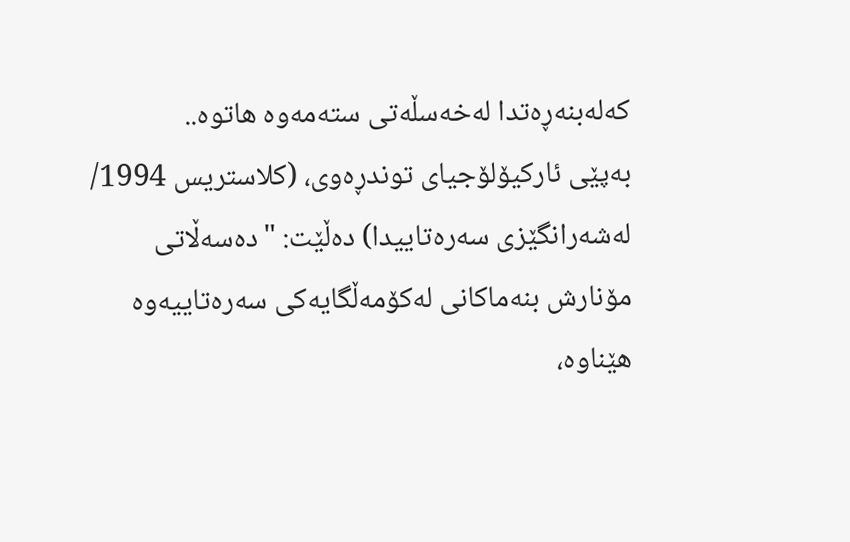كه‌له‌بنه‌ڕه‌تدا له‌خه‌سڵه‌تی سته‌مه‌وه‌ هاتوه‌..
به‌پێی ئاركیۆلۆجیای توندڕه‌وی، (كلاستریس 1994/ له‌شه‌رانگێزی سه‌ره‌تاییدا) ده‌ڵێت: "ده‌سه‌ڵاتی مۆنارش بنه‌ماكانی له‌كۆمه‌ڵگایه‌كی سه‌ره‌تاییه‌وه‌ هێناوه‌،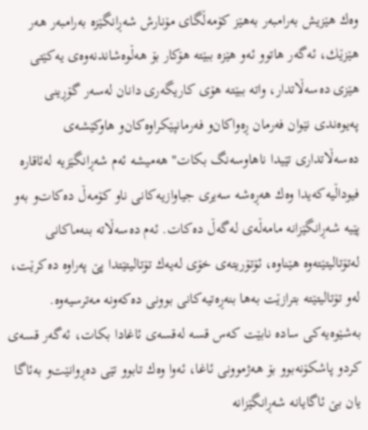وه‌ك هێزیش به‌رامبه‌ر به‌هێز كۆمه‌ڵگای مۆنارش شه‌ڕانگێزه‌ به‌رامبه‌ر هه‌ر هێزێك، ئه‌گه‌ر هاتوو ئه‌و هێزه‌ ببێته‌ هۆكار بۆ هه‌ڵوه‌شاندنه‌وه‌ی یه‌كێتی هێزی ده‌سه‌ڵاتدار، واته‌ ببێته‌ هۆی كاریگه‌ری دانان له‌سه‌ر گۆڕینی په‌یوه‌ندی نێوان فه‌رمان ڕه‌واكان‌و فه‌رمانپێكراوه‌كان‌و هاوكێشه‌ی ده‌سه‌ڵاتداری تێیدا ناهاوسه‌نگ بكات" هه‌میشه‌ ئه‌م شه‌ڕانگێزیه‌ له‌ئاقاره‌ فیوداڵیه‌كه‌یدا وه‌ك هه‌ڕه‌شه‌ سه‌یری جیاوازیه‌كانی ناو كۆمه‌ڵ ده‌كات‌و به‌و پێیه‌ شه‌ڕانگێزانه‌ مامه‌ڵه‌ی له‌گه‌ڵ ده‌كات. ئه‌م ده‌سه‌ڵاته‌ بنه‌ماكانی له‌تۆتالیتێته‌وه‌ هێناوه‌، ئۆتۆریته‌ی خۆی له‌یه‌ك تۆتالیتێتدا پێ په‌راوه‌ ده‌كرێت، له‌و تۆتالیتێته‌ بترازێت به‌ها بنه‌ڕه‌تیه‌كانی بوونی ده‌كه‌ونه‌ مه‌ترسیه‌وه‌. به‌شێوه‌یه‌كی ساده‌ نابێت كه‌س قسه‌ له‌قسه‌ی ئاغادا بكات، ئه‌گه‌ر قسه‌ی كرد‌و پاشكۆنه‌بوو بۆ هه‌ژموونی ئاغا، ئه‌وا وه‌ك تابوو تێی ده‌ڕوانێت‌و به‌ئاگا یان بێ ئاگایانه‌ شه‌ڕانگێزانه‌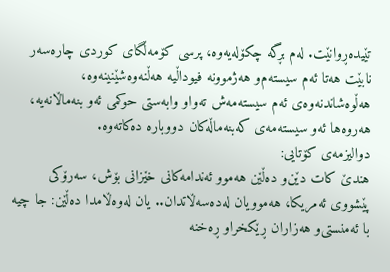تێیده‌ڕوانێت. له‌م بڕگه‌ چكۆله‌یه‌وه‌، پرسی كۆمه‌ڵگای كوردی چاره‌سه‌ر نابێت هه‌تا ئه‌م سیسته‌م‌و هه‌ژموونه‌ فیوداڵیه‌ هه‌ڵنه‌وه‌شێنینه‌وه‌، هه‌ڵوه‌شاندنه‌وه‌ی ئه‌م سیسته‌مه‌ش ته‌واو وابه‌ستی حوكمی ئه‌و بنه‌ماڵانه‌یه‌، هه‌روه‌ها ئه‌و سیسته‌مه‌ی كه‌بنه‌ماڵه‌كان دووباره‌ ده‌كاته‌وه‌.
دوالیزمه‌ی كۆتایی:
هندێ كات دێن‌و ده‌ڵێن هه‌موو ئه‌ندامه‌كانی خێزانی بۆش، سه‌رۆكی پێشووی ئه‌مریكا، هه‌موویان له‌ده‌سه‌ڵاتدان.. یان له‌وه‌ڵامدا ده‌ڵێن: جا چیه‌ با ئه‌منستی‌و هه‌زاران ڕێكخراو ڕه‌خنه‌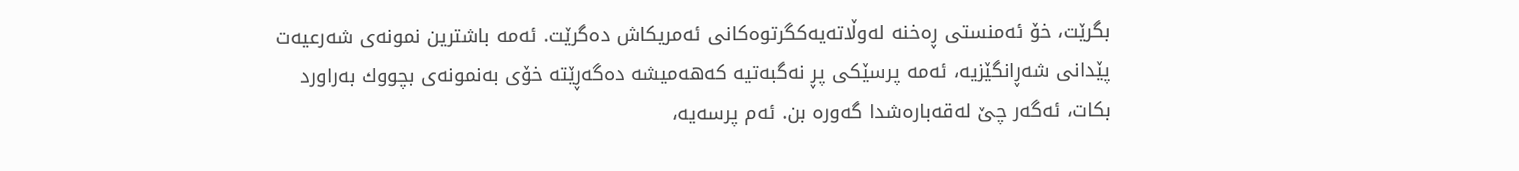بگرێت، خۆ ئه‌منستی ڕه‌خنه‌ له‌وڵاته‌یه‌كگرتوه‌كانی ئه‌مریكاش ده‌گرێت. ئه‌مه‌ باشترین نمونه‌ی شه‌رعیه‌ت پێدانی شه‌ڕانگێزیه‌، ئه‌مه‌ پرسێكی پڕ نه‌گبه‌تیه‌ كه‌هه‌میشه‌ ده‌گه‌ڕێته‌ خۆی به‌نمونه‌ی بچووك به‌راورد بكات، ئه‌گه‌ر چێ له‌قه‌باره‌شدا گه‌وره‌ بن. ئه‌م پرسه‌یه‌،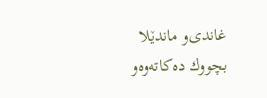غاندی‌و ماندێلا بچووك ده‌كاته‌وه‌و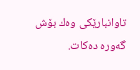تاوانبارێكی وه‌ك بۆش گه‌وره‌ ده‌كات.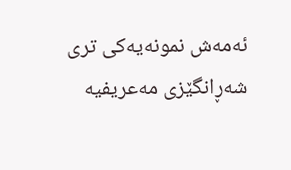ئه‌مه‌ش نمونه‌یه‌كی تری شه‌ڕانگێزی مه‌عریفیه‌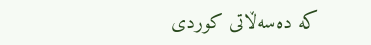كه‌ ده‌سه‌ڵاتی كوردی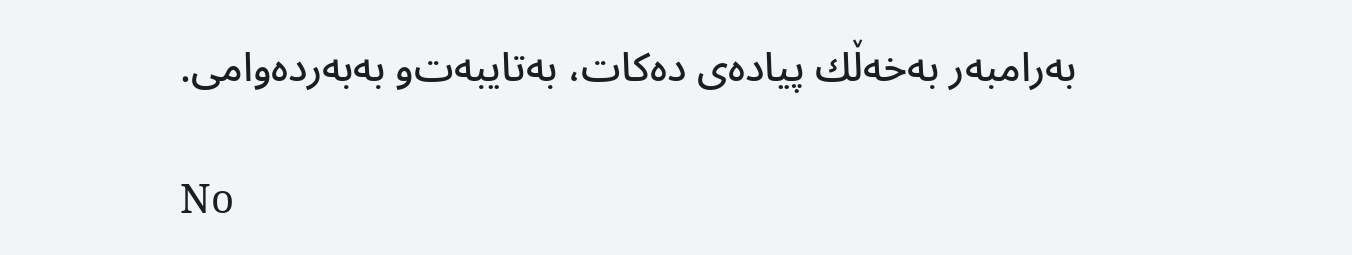به‌رامبه‌ر به‌خه‌ڵك پیاده‌ی ده‌كات، به‌تایبه‌ت‌و به‌به‌رده‌وامی.

No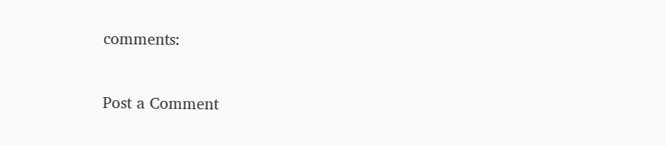comments:

Post a Comment